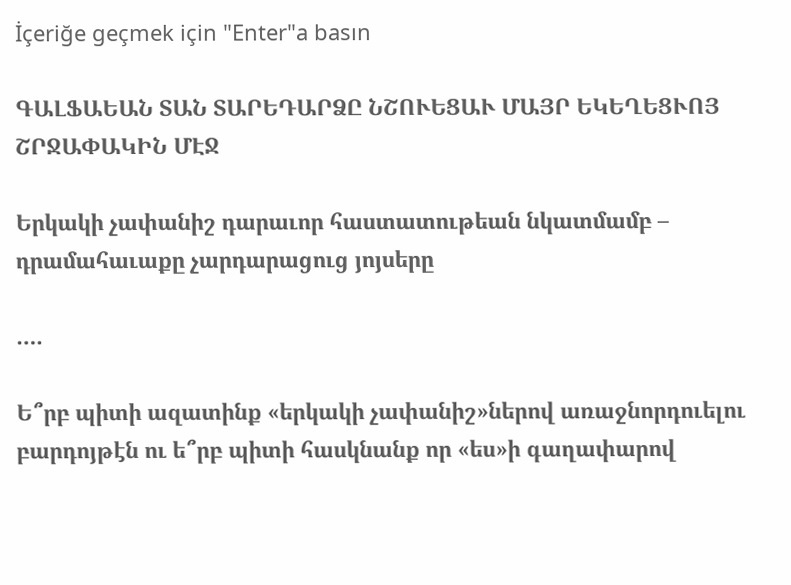İçeriğe geçmek için "Enter"a basın

ԳԱԼՖԱԵԱՆ ՏԱՆ ՏԱՐԵԴԱՐՁԸ ՆՇՈՒԵՑԱՒ ՄԱՅՐ ԵԿԵՂԵՑՒՈՅ ՇՐՋԱՓԱԿԻՆ ՄԷՋ

Երկակի չափանիշ դարաւոր հաստատութեան նկատմամբ – դրամահաւաքը չարդարացուց յոյսերը

….

Ե՞րբ պիտի ազատինք «երկակի չափանիշ»ներով առաջնորդուելու բարդոյթէն ու ե՞րբ պիտի հասկնանք որ «ես»ի գաղափարով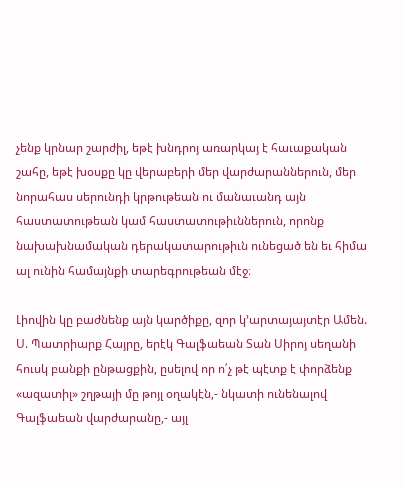չենք կրնար շարժիլ, եթէ խնդրոյ առարկայ է հաւաքական շահը, եթէ խօսքը կը վերաբերի մեր վարժարաններուն, մեր նորահաս սերունդի կրթութեան ու մանաւանդ այն հաստատութեան կամ հաստատութիւններուն, որոնք նախախնամական դերակատարութիւն ունեցած են եւ հիմա ալ ունին համայնքի տարեգրութեան մէջ։

Լիովին կը բաժնենք այն կարծիքը, զոր կ’արտայայտէր Ամեն. Ս. Պատրիարք Հայրը, երէկ Գալֆաեան Տան Սիրոյ սեղանի հուսկ բանքի ընթացքին, ըսելով որ ո՛չ թէ պէտք է փորձենք «ազատիլ» շղթայի մը թոյլ օղակէն,- նկատի ունենալով Գալֆաեան վարժարանը,- այլ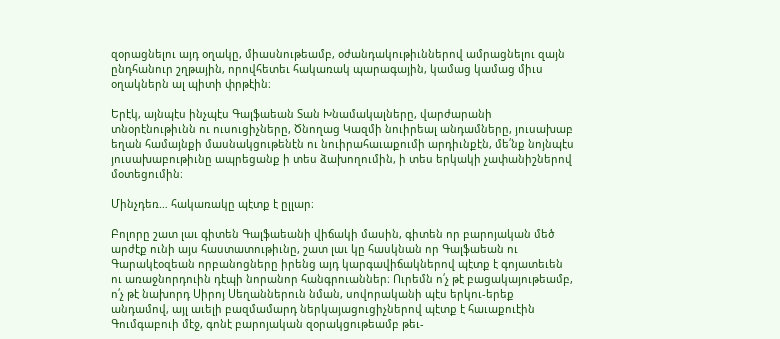զօրացնելու այդ օղակը, միասնութեամբ, օժանդակութիւններով ամրացնելու զայն ընդհանուր շղթային, որովհետեւ հակառակ պարագային, կամաց կամաց միւս օղակներն ալ պիտի փրթէին։

Երէկ, այնպէս ինչպէս Գալֆաեան Տան Խնամակալները, վարժարանի տնօրէնութիւնն ու ուսուցիչները, Ծնողաց Կազմի նուիրեալ անդամները, յուսախաբ եղան համայնքի մասնակցութենէն ու նուիրահաւաքումի արդիւնքէն, մե՛նք նոյնպէս յուսախաբութիւնը ապրեցանք ի տես ձախողումին, ի տես երկակի չափանիշներով մօտեցումին։

Մինչդեռ… հակառակը պէտք է ըլլար։

Բոլորը շատ լաւ գիտեն Գալֆաեանի վիճակի մասին, գիտեն որ բարոյական մեծ արժէք ունի այս հաստատութիւնը, շատ լաւ կը հասկնան որ Գալֆաեան ու Գարակէօզեան որբանոցները իրենց այդ կարգավիճակներով պէտք է գոյատեւեն ու առաջնորդուին դէպի նորանոր հանգրուաններ։ Ուրեմն ո՛չ թէ բացակայութեամբ, ո՛չ թէ նախորդ Սիրոյ Սեղաններուն նման, սովորականի պէս երկու-երեք անդամով, այլ աւելի բազմամարդ ներկայացուցիչներով պէտք է հաւաքուէին Գումգաբուի մէջ, գոնէ բարոյական զօրակցութեամբ թեւ-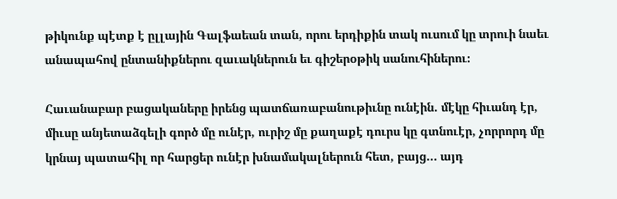թիկունք պէտք է ըլլային Գալֆաեան տան, որու երդիքին տակ ուսում կը տրուի նաեւ անապահով ընտանիքներու զաւակներուն եւ գիշերօթիկ սանուհիներու։

Հաւանաբար բացակաները իրենց պատճառաբանութիւնը ունէին. մէկը հիւանդ էր, միւսը անյետաձգելի գործ մը ունէր, ուրիշ մը քաղաքէ դուրս կը գտնուէր, չորրորդ մը կրնայ պատահիլ որ հարցեր ունէր խնամակալներուն հետ, բայց… այդ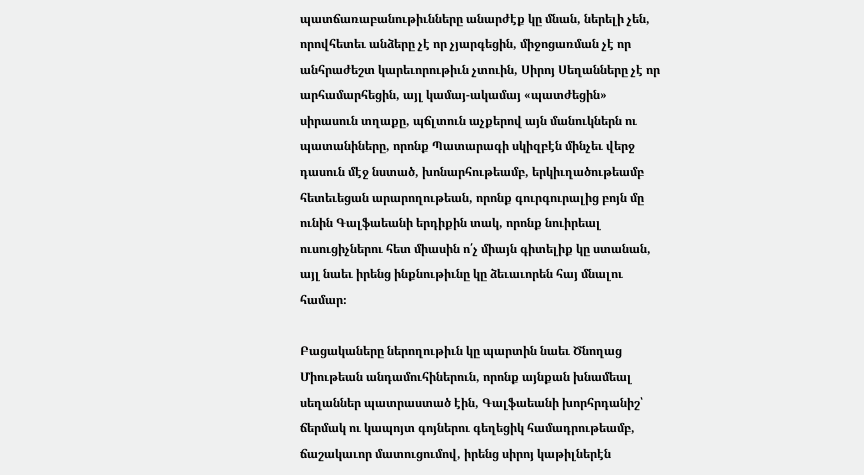պատճառաբանութիւնները անարժէք կը մնան, ներելի չեն, որովհետեւ անձերը չէ որ չյարգեցին, միջոցառման չէ որ անհրաժեշտ կարեւորութիւն չտուին, Սիրոյ Սեղանները չէ որ արհամարհեցին, այլ կամայ-ակամայ «պատժեցին» սիրասուն տղաքը, պճլտուն աչքերով այն մանուկներն ու պատանիները, որոնք Պատարագի սկիզբէն մինչեւ վերջ դասուն մէջ նստած, խոնարհութեամբ, երկիւղածութեամբ հետեւեցան արարողութեան, որոնք գուրգուրալից բոյն մը ունին Գալֆաեանի երդիքին տակ, որոնք նուիրեալ ուսուցիչներու հետ միասին ո՛չ միայն գիտելիք կը ստանան, այլ նաեւ իրենց ինքնութիւնը կը ձեւաւորեն հայ մնալու համար։

Բացակաները ներողութիւն կը պարտին նաեւ Ծնողաց Միութեան անդամուհիներուն, որոնք այնքան խնամեալ սեղաններ պատրաստած էին, Գալֆաեանի խորհրդանիշ՝ ճերմակ ու կապոյտ գոյներու գեղեցիկ համադրութեամբ, ճաշակաւոր մատուցումով, իրենց սիրոյ կաթիլներէն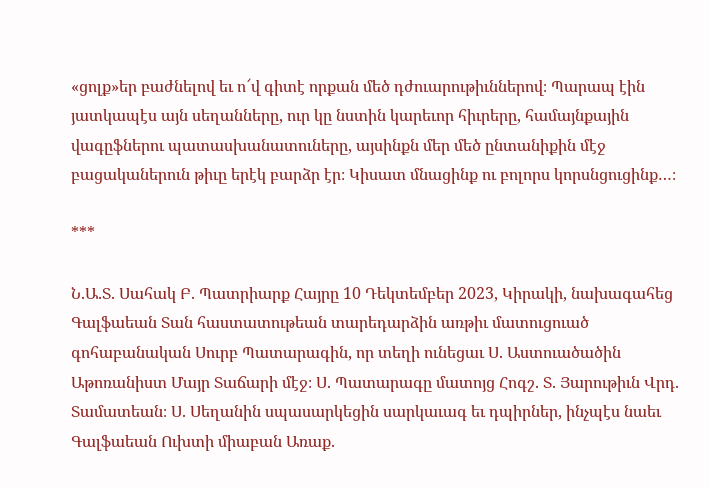«ցոլք»եր բաժնելով եւ ո՜վ գիտէ որքան մեծ դժուարութիւններով։ Պարապ էին յատկապէս այն սեղանները, ուր կը նստին կարեւոր հիւրերը, համայնքային վագըֆներու պատասխանատուները, այսինքն մեր մեծ ընտանիքին մէջ բացականերուն թիւը երէկ բարձր էր։ Կիսատ մնացինք ու բոլորս կորսնցուցինք…։

***

Ն.Ա.Տ. Սահակ Բ. Պատրիարք Հայրը 10 Դեկտեմբեր 2023, Կիրակի, նախագահեց Գալֆաեան Տան հաստատութեան տարեդարձին առթիւ մատուցուած գոհաբանական Սուրբ Պատարագին, որ տեղի ունեցաւ Ս. Աստուածածին Աթոռանիստ Մայր Տաճարի մէջ։ Ս. Պատարագը մատոյց Հոգշ. Տ. Յարութիւն Վրդ. Տամատեան։ Ս. Սեղանին սպասարկեցին սարկաւագ եւ դպիրներ, ինչպէս նաեւ Գալֆաեան Ուխտի միաբան Առաք.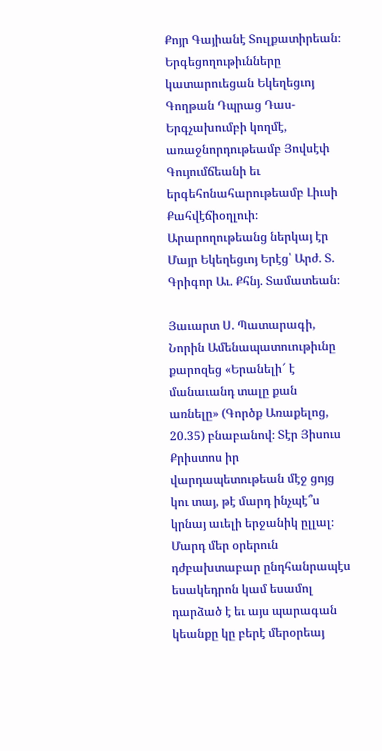Քոյր Գայիանէ Տուլքատիրեան։ Երգեցողութիւնները կատարուեցան Եկեղեցւոյ Գողթան Դպրաց Դաս-Երգչախումբի կողմէ, առաջնորդութեամբ Յովսէփ Գույումճեանի եւ երգեհոնահարութեամբ Լիւսի Քահվէճիօղլուի։ Արարողութեանց ներկայ էր Մայր Եկեղեցւոյ Երէց՝ Արժ. Տ. Գրիգոր Աւ. Քհնյ. Տամատեան։

Յաւարտ Ս. Պատարագի, Նորին Ամենապատուութիւնը քարոզեց «Երանելի՜ է մանաւանդ տալը քան առնելը» (Գործք Առաքելոց, 20.35) բնաբանով։ Տէր Յիսուս Քրիստոս իր վարդապետութեան մէջ ցոյց կու տայ, թէ մարդ ինչպէ՞ս կրնայ աւելի երջանիկ ըլլալ։ Մարդ մեր օրերուն դժբախտաբար ընդհանրապէս եսակեդրոն կամ եսամոլ դարձած է եւ այս պարագան կեանքը կը բերէ մերօրեայ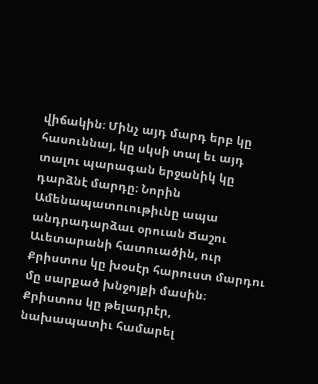վիճակին։ Մինչ այդ մարդ երբ կը հասուննայ, կը սկսի տալ եւ այդ տալու պարագան երջանիկ կը դարձնէ մարդը։ Նորին Ամենապատուութիւնը ապա անդրադարձաւ օրուան Ճաշու Աւետարանի հատուածին, ուր Քրիստոս կը խօսէր հարուստ մարդու մը սարքած խնջոյքի մասին։ Քրիստոս կը թելադրէր, նախապատիւ համարել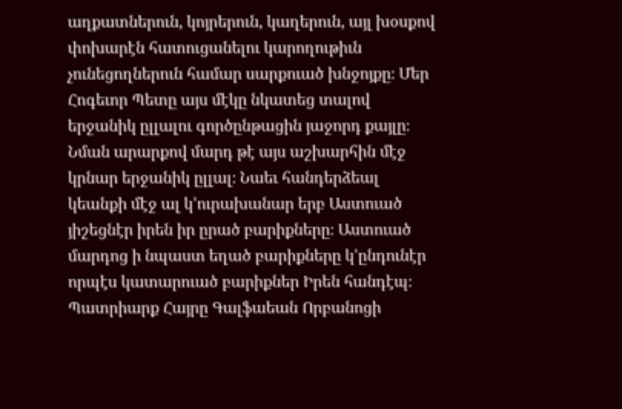աղքատներուն, կոյրերուն, կաղերուն, այլ խօսքով փոխարէն հատուցանելու կարողութիւն չունեցողներուն համար սարքուած խնջոյքը։ Մեր Հոգեւոր Պետը այս մէկը նկատեց տալով երջանիկ ըլլալու գործընթացին յաջորդ քայլը։ Նման արարքով մարդ թէ այս աշխարհին մէջ կրնար երջանիկ ըլլալ։ Նաեւ հանդերձեալ կեանքի մէջ ալ կ’ուրախանար երբ Աստուած յիշեցնէր իրեն իր ըրած բարիքները։ Աստուած մարդոց ի նպաստ եղած բարիքները կ’ընդունէր որպէս կատարուած բարիքներ Իրեն հանդէպ։ Պատրիարք Հայրը Գալֆաեան Որբանոցի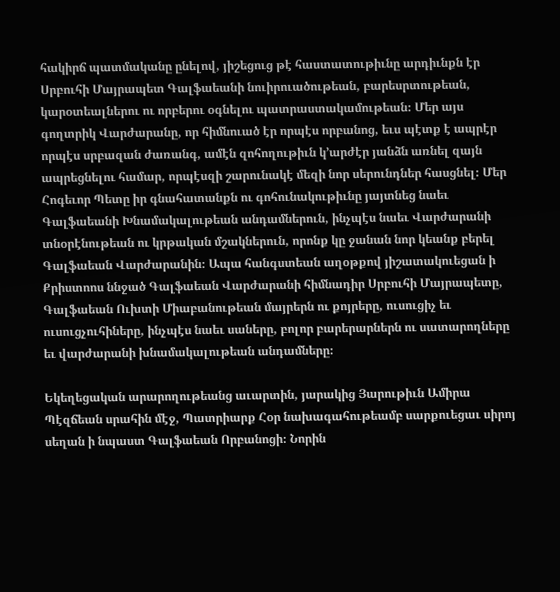հակիրճ պատմականը ընելով, յիշեցուց թէ հաստատութիւնը արդիւնքն էր Սրբուհի Մայրապետ Գալֆաեանի նուիրուածութեան, բարեսրտութեան, կարօտեալներու ու որբերու օգնելու պատրաստակամութեան։ Մեր այս գողտրիկ Վարժարանը, որ հիմնուած էր որպէս որբանոց, եւս պէտք է ապրէր որպէս սրբազան ժառանգ, ամէն զոհողութիւն կ’արժէր յանձն առնել զայն ապրեցնելու համար, որպէսզի շարունակէ մեզի նոր սերունդներ հասցնել։ Մեր Հոգեւոր Պետը իր գնահատանքն ու գոհունակութիւնը յայտնեց նաեւ Գալֆաեանի Խնամակալութեան անդամներուն, ինչպէս նաեւ Վարժարանի տնօրէնութեան ու կրթական մշակներուն, որոնք կը ջանան նոր կեանք բերել Գալֆաեան Վարժարանին։ Ապա հանգստեան աղօթքով յիշատակուեցան ի Քրիստոոս ննջած Գալֆաեան Վարժարանի հիմնադիր Սրբուհի Մայրապետը, Գալֆաեան Ուխտի Միաբանութեան մայրերն ու քոյրերը, ուսուցիչ եւ ուսուցչուհիները, ինչպէս նաեւ սաները, բոլոր բարերարներն ու սատարողները եւ վարժարանի խնամակալութեան անդամները։

Եկեղեցական արարողութեանց աւարտին, յարակից Յարութիւն Ամիրա Պէզճեան սրահին մէջ, Պատրիարք Հօր նախագահութեամբ սարքուեցաւ սիրոյ սեղան ի նպաստ Գալֆաեան Որբանոցի։ Նորին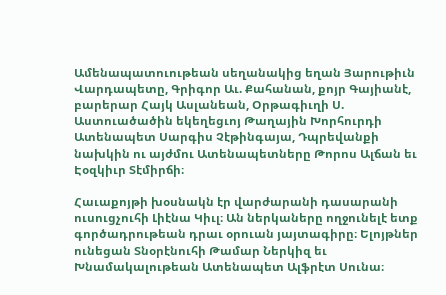Ամենապատուութեան սեղանակից եղան Յարութիւն Վարդապետը, Գրիգոր Աւ. Քահանան, քոյր Գայիանէ, բարերար Հայկ Ասլանեան, Օրթագիւղի Ս. Աստուածածին եկեղեցւոյ Թաղային Խորհուրդի Ատենապետ Սարգիս Չէթինգայա, Դպրեվանքի նախկին ու այժմու Ատենապետները Թորոս Ալճան եւ Էօզկիւր Տէմիրճի։

Հաւաքոյթի խօսնակն էր վարժարանի դասարանի ուսուցչուհի Լիէնա Կիւլ։ Ան ներկաները ողջունելէ ետք գործադրութեան դրաւ օրուան յայտագիրը։ Ելոյթներ ունեցան Տնօրէնուհի Թամար Ներկիզ եւ Խնամակալութեան Ատենապետ Ալֆրէտ Սունա։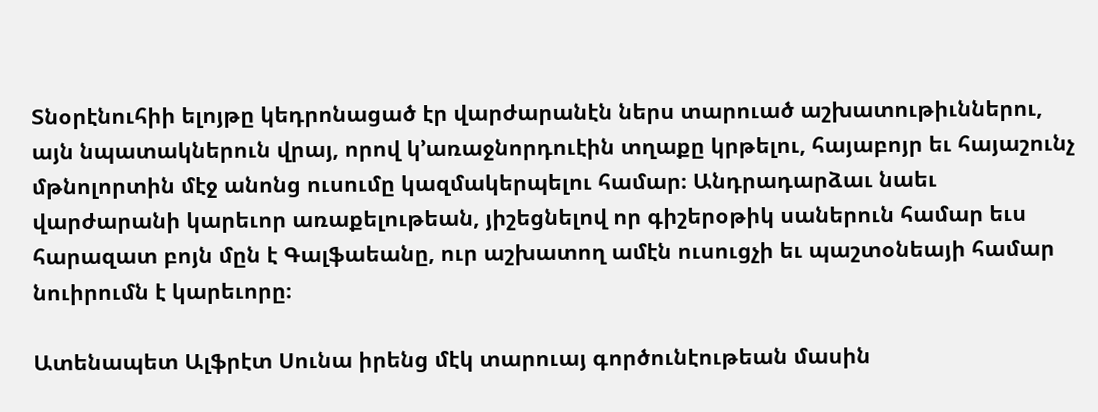Տնօրէնուհիի ելոյթը կեդրոնացած էր վարժարանէն ներս տարուած աշխատութիւններու, այն նպատակներուն վրայ, որով կ’առաջնորդուէին տղաքը կրթելու, հայաբոյր եւ հայաշունչ մթնոլորտին մէջ անոնց ուսումը կազմակերպելու համար։ Անդրադարձաւ նաեւ վարժարանի կարեւոր առաքելութեան, յիշեցնելով որ գիշերօթիկ սաներուն համար եւս հարազատ բոյն մըն է Գալֆաեանը, ուր աշխատող ամէն ուսուցչի եւ պաշտօնեայի համար նուիրումն է կարեւորը։

Ատենապետ Ալֆրէտ Սունա իրենց մէկ տարուայ գործունէութեան մասին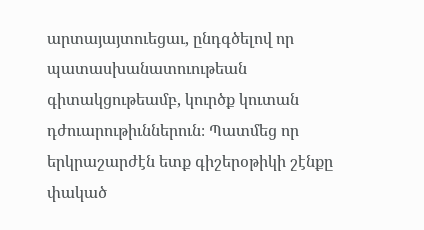արտայայտուեցաւ, ընդգծելով որ պատասխանատուութեան գիտակցութեամբ, կուրծք կուտան դժուարութիւններուն։ Պատմեց որ երկրաշարժէն ետք գիշերօթիկի շէնքը փակած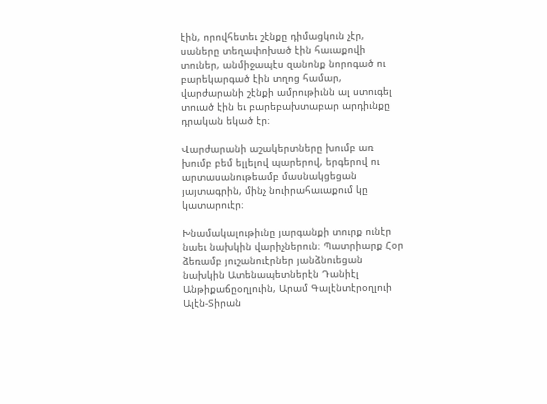էին, որովհետեւ շէնքը դիմացկուն չէր, սաները տեղափոխած էին հաւաքովի տուներ, անմիջապէս զանոնք նորոգած ու բարեկարգած էին տղոց համար, վարժարանի շէնքի ամրութիւնն ալ ստուգել տուած էին եւ բարեբախտաբար արդիւնքը դրական եկած էր։

Վարժարանի աշակերտները խումբ առ խումբ բեմ ելլելով պարերով, երգերով ու արտասանութեամբ մասնակցեցան յայտագրին, մինչ նուիրահաւաքում կը կատարուէր։

Խնամակալութիւնը յարգանքի տուրք ունէր նաեւ նախկին վարիչներուն։ Պատրիարք Հօր ձեռամբ յուշանուէրներ յանձնուեցան նախկին Ատենապետներէն Դանիէլ Անթիքաճըօղլուին, Արամ Գալէնտէրօղլուի Ալէն-Տիրան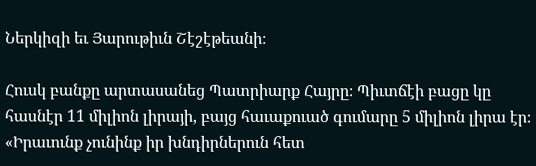Ներկիզի եւ Յարութիւն Շէշէթեանի։

Հուսկ բանքը արտասանեց Պատրիարք Հայրը։ Պիւտճէի բացը կը հասնէր 11 միլիոն լիրայի, բայց հաւաքուած գումարը 5 միլիոն լիրա էր։ «Իրաւունք չունինք իր խնդիրներուն հետ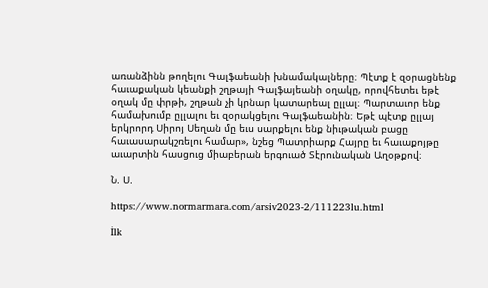առանձինն թողելու Գալֆաեանի խնամակալները։ Պէտք է զօրացնենք հաւաքական կեանքի շղթայի Գալֆայեանի օղակը, որովհետեւ եթէ օղակ մը փրթի, շղթան չի կրնար կատարեալ ըլլալ։ Պարտաւոր ենք համախումբ ըլլալու եւ զօրակցելու Գալֆաեանին։ Եթէ պէտք ըլլայ երկրորդ Սիրոյ Սեղան մը եւս սարքելու ենք նիւթական բացը հաւասարակշռելու համար», նշեց Պատրիարք Հայրը եւ հաւաքոյթը աւարտին հասցուց միաբերան երգուած Տէրունական Աղօթքով։

Ն. Ս.

https://www.normarmara.com/arsiv2023-2/111223lu.html

İlk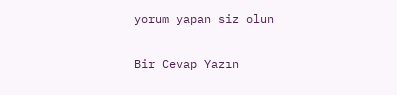yorum yapan siz olun

Bir Cevap Yazın